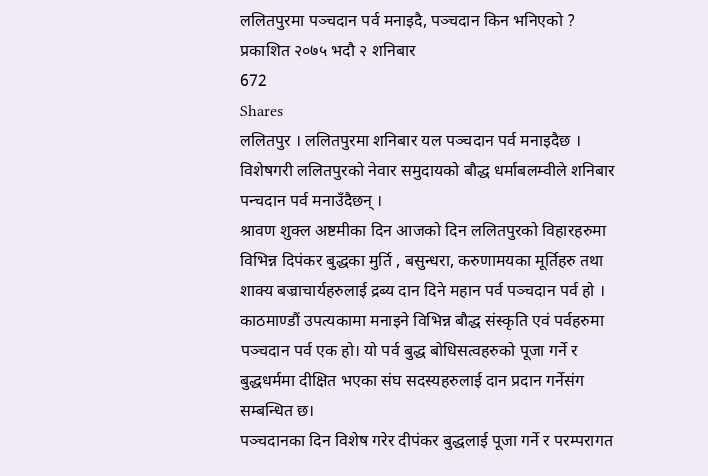ललितपुरमा पञ्चदान पर्व मनाइदै, पञ्चदान किन भनिएको ?
प्रकाशित २०७५ भदौ २ शनिबार
672
Shares
ललितपुर । ललितपुरमा शनिबार यल पञ्चदान पर्व मनाइदैछ । विशेषगरी ललितपुरको नेवार समुदायको बौद्ध धर्माबलम्वीले शनिबार पन्चदान पर्व मनाउँदैछन् ।
श्रावण शुक्ल अष्टमीका दिन आजको दिन ललितपुरको विहारहरुमा विभिन्न दिपंकर बुद्धका मुर्ति , बसुन्धरा, करुणामयका मूर्तिहरु तथा शाक्य बज्राचार्यहरुलाई द्रब्य दान दिने महान पर्व पञ्चदान पर्व हो ।
काठमाण्डौं उपत्यकामा मनाइने विभिन्न बौद्ध संस्कृति एवं पर्वहरुमा पञ्चदान पर्व एक हो। यो पर्व बुद्ध बोधिसत्वहरुको पूजा गर्ने र बुद्धधर्ममा दीक्षित भएका संघ सदस्यहरुलाई दान प्रदान गर्नेसंग सम्बन्धित छ।
पञ्चदानका दिन विशेष गरेर दीपंकर बुद्धलाई पूजा गर्ने र परम्परागत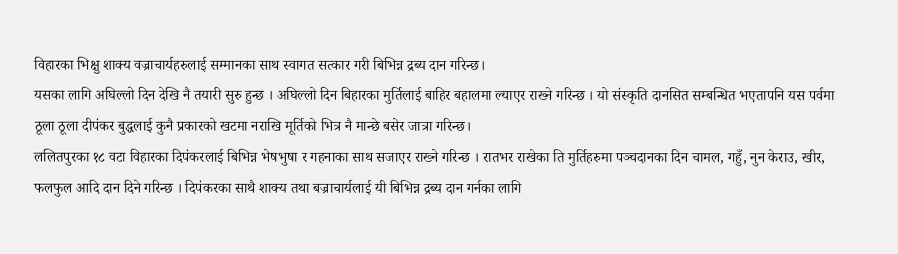विहारका भिक्षु शाक्य वज्राचार्यहरुलाई सम्मानका साथ स्वागत सत्कार गरी बिभिन्न द्रब्य दान गरिन्छ।
यसका लागि अघिल्लो दिन देखि नै तयारी सुरु हुन्छ । अघिल्लो दिन बिहारका मुर्तिलाई बाहिर बहालमा ल्याएर राख्ने गरिन्छ । यो संस्कृति दानसित सम्बन्धित भएतापनि यस पर्वमा ठूला ठूला दीपंकर बुद्धलाई कुनै प्रकारको खटमा नराखि मूर्तिको भित्र नै मान्छे बसेर जात्रा गरिन्छ।
ललितपुरका १८ वटा विहारका दिपंकरलाई बिभिन्न भेषभुषा र गहनाका साथ सजाएर राख्ने गरिन्छ । रातभर राखेका ति मुर्तिहरुमा पञ्चदानका दिन चामल, गहुँ, नुन केराउ, खीर, फलफुल आदि दान दिने गरिन्छ । दिपंकरका साथै शाक्य तथा बज्राचार्यलाई यी बिभिन्न द्रब्य दान गर्नका लागि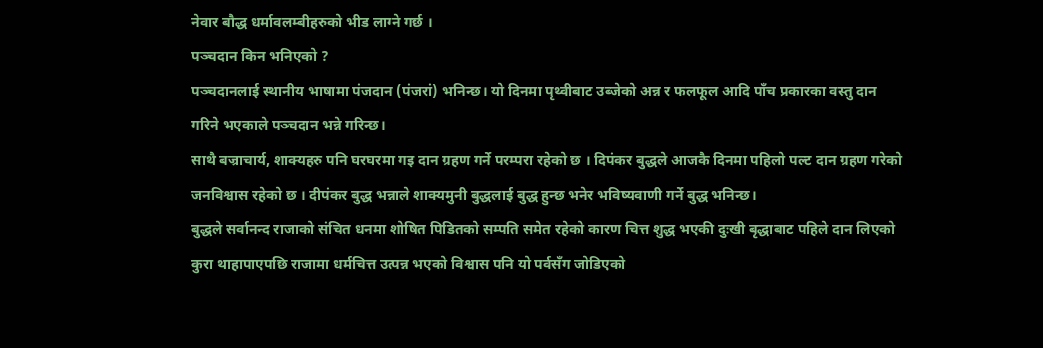नेवार बौद्ध धर्मावलम्बीहरुको भीड लाग्ने गर्छ ।
पञ्चदान किन भनिएको ?
पञ्चदानलाई स्थानीय भाषामा पंजदान (पंजरां) भनिन्छ। यो दिनमा पृथ्वीबाट उब्जेको अन्न र फलफूल आदि पाँच प्रकारका वस्तु दान गरिने भएकाले पञ्चदान भन्ने गरिन्छ।
साथै बज्राचार्य, शाक्यहरु पनि घरघरमा गइ दान ग्रहण गर्ने परम्परा रहेको छ । दिपंकर बुद्धले आजकै दिनमा पहिलो पल्ट दान ग्रहण गरेको जनविश्वास रहेको छ । दीपंकर बुद्ध भन्नाले शाक्यमुनी बुद्धलाई बुद्ध हुन्छ भनेर भविष्यवाणी गर्ने बुद्ध भनिन्छ।
बुद्धले सर्वानन्द राजाको संचित धनमा शोषित पिडितको सम्पति समेत रहेको कारण चित्त शुद्ध भएकी दुःखी बृद्धाबाट पहिले दान लिएको कुरा थाहापाएपछि राजामा धर्मचित्त उत्पन्न भएको विश्वास पनि यो पर्वसँग जोडिएको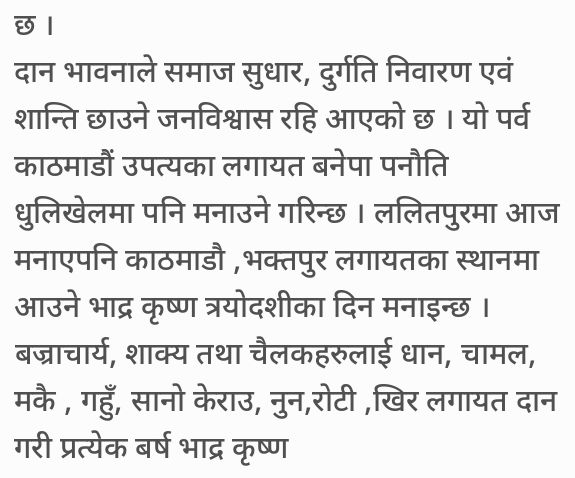छ ।
दान भावनाले समाज सुधार, दुर्गति निवारण एवं शान्ति छाउने जनविश्वास रहि आएको छ । यो पर्व काठमाडौं उपत्यका लगायत बनेपा पनौति धुलिखेलमा पनि मनाउने गरिन्छ । ललितपुरमा आज मनाएपनि काठमाडौ ,भक्तपुर लगायतका स्थानमा आउने भाद्र कृष्ण त्रयोदशीका दिन मनाइन्छ । बज्राचार्य, शाक्य तथा चैलकहरुलाई धान, चामल, मकै , गहुँ, सानो केराउ, नुन,रोटी ,खिर लगायत दान गरी प्रत्येक बर्ष भाद्र कृष्ण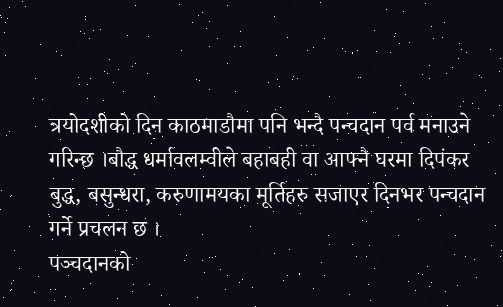त्रयोदशीको दिन काठमाडौमा पनि भन्दै पन्चदान पर्व मनाउने गरिन्छ ।बौद्ध धर्मावलम्वीले बहाबही वा आफ्नै घरमा दिपंकर बुद्ध, बसुन्धरा, करुणामयका मूर्तिहरु सजाएर दिनभर पन्चदान गर्ने प्रचलन छ ।
पञ्चदानको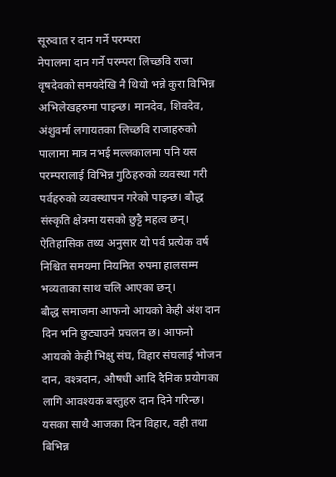सूरुवात र दान गर्ने परम्परा
नेपालमा दान गर्ने परम्परा लिच्छवि राजा वृषदेवको समयदेखि नै थियो भन्ने कुरा विभिन्न अभिलेखहरुमा पाइन्छ। मानदेव, शिवदेव, अंशुवर्मा लगायतका लिच्छवि राजाहरुको पालामा मात्र नभई मल्लकालमा पनि यस परम्परालाई विभिन्न गुठिहरुको व्यवस्था गरी पर्वहरुको व्यवस्थापन गरेको पाइन्छ। बौद्ध संस्कृति क्षेत्रमा यसको छुट्टै महत्व छन्। ऐतिहासिक तथ्य अनुसार यो पर्व प्रत्येक वर्ष निश्चित समयमा नियमित रुपमा हालसम्म भव्यताका साथ चलि आएका छन्।
बौद्ध समाजमा आफनो आयको केही अंश दान दिन भनि छुट्याउने प्रचलन छ। आफनो आयको केही भिक्षु संघ, विहार संघलाई भोजन दान, वश्त्रदान, औषधी आदि दैनिक प्रयोगका लागि आवश्यक बस्तुहरु दान दिने गरिन्छ। यसका साथै आजका दिन विहार, वही तथा बिभिन्न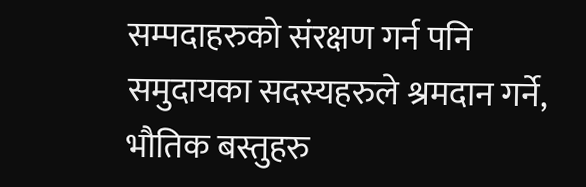सम्पदाहरुको संरक्षण गर्न पनि समुदायका सदस्यहरुले श्रमदान गर्ने, भौतिक बस्तुहरु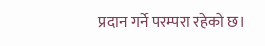प्रदान गर्ने परम्परा रहेको छ।